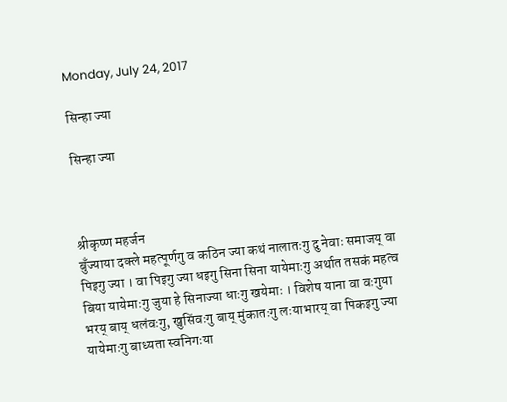Monday, July 24, 2017

सिन्हा ज्या

सिन्हा ज्या



श्रीकृष्ण महर्जन
बुँज्याया दक्ले महत्पूर्णगु व कठिन ज्या कथं नालातःगु दु नेवाः समाजय् वा पिइगु ज्या । वा पिइगु ज्या धइगु सिना सिना यायेमाःगु अर्थात तसकं महत्व बिया यायेमाःगु जुया हे सिनाज्या धाःगु खयेमाः । विशेष याना वा वःगुया भरय् बाय् धलंवःगु, खुसिंवःगु बाय् मुंकातःगु लःयाभारय् वा पिकइगु ज्या यायेमाःगु बाध्यता स्वनिगःया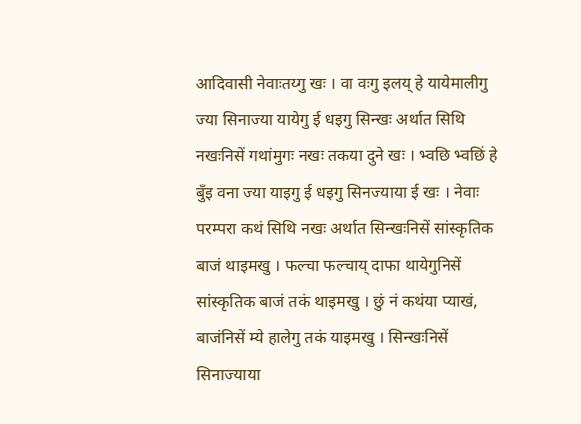आदिवासी नेवाःतय्गु खः । वा वःगु इलय् हे यायेमालीगु ज्या सिनाज्या यायेगु ई धइगु सिन्खः अर्थात सिथि नखःनिसें गथांमुगः नखः तकया दुने खः । भ्वछि भ्वछिं हे बुँइ वना ज्या याइगु ई धइगु सिनज्याया ई खः । नेवाः परम्परा कथं सिथि नखः अर्थात सिन्खःनिसें सांस्कृतिक बाजं थाइमखु । फल्चा फल्चाय् दाफा थायेगुनिसें सांस्कृतिक बाजं तकं थाइमखु । छुं नं कथंया प्याखं, बाजंनिसें म्ये हालेगु तकं याइमखु । सिन्खःनिसें सिनाज्याया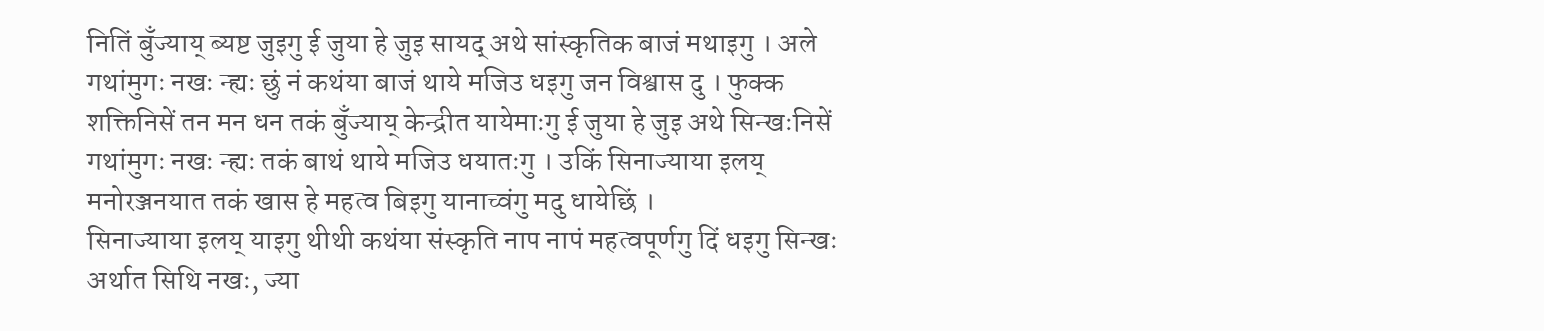नितिं बुँज्याय् ब्यष्ट जुइगु ई जुया हे जुइ सायद् अथे सांस्कृतिक बाजं मथाइगु । अले गथांमुगः नखः न्ह्यः छुं नं कथंया बाजं थाये मजिउ धइगु जन विश्वास दु । फुक्क शक्तिनिसें तन मन धन तकं बुँज्याय् केन्द्रीत यायेमाःगु ई जुया हे जुइ अथे सिन्खःनिसें गथांमुगः नखः न्ह्यः तकं बाथं थाये मजिउ धयातःगु । उकिं सिनाज्याया इलय् मनोरञ्जनयात तकं खास हे महत्व बिइगु यानाच्वंगु मदु धायेछिं ।
सिनाज्याया इलय् याइगु थीथी कथंया संस्कृति नाप नापं महत्वपूर्णगु दिं धइगु सिन्खः अर्थात सिथि नखः, ज्या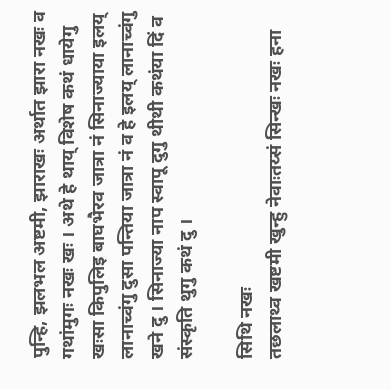पुन्हि, झलभल अष्टमी, झाराखः अर्थात झारा नखः व गथांमुगः नखः खः । अथे हे थाय् विशेष कथं धायेगु खःसा किपुलिइ बाघभैरव जात्रा नं सिनाज्याया इलय् लानाच्वंगु दुसा पन्तिया जात्रा नं व हे इलय् लानाच्वंगु खने दु । सिनाज्या नाप स्वापू दुगु थीथी कथंया दिं व संस्कृति थुगु कथं दु ।

सिथि नखः
तछलाथ्व खष्टमी खुन्हु नेवाःतय्सं सिन्खः नखः हना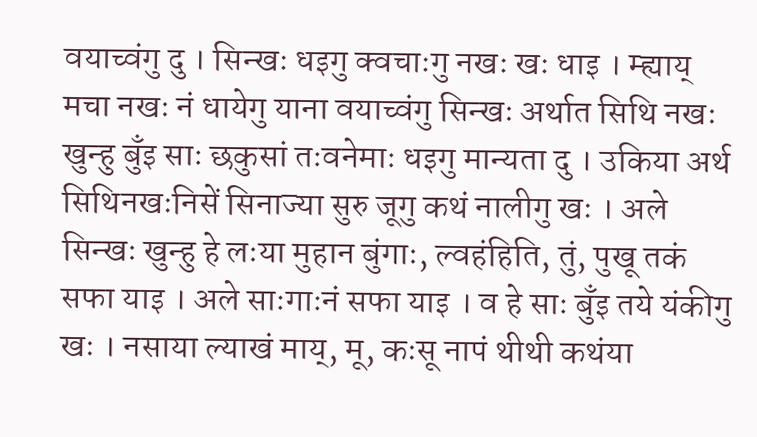वयाच्वंगु दु । सिन्खः धइगु क्वचाःगु नखः खः धाइ । म्ह्याय् मचा नखः नं धायेगु याना वयाच्वंगु सिन्खः अर्थात सिथि नखः खुन्हु बुँइ साः छकुसां तःवनेमाः धइगु मान्यता दु । उकिया अर्थ सिथिनखःनिसें सिनाज्या सुरु जूगु कथं नालीगु खः । अले सिन्खः खुन्हु हे लःया मुहान बुंगाः, ल्वहंहिति, तुं, पुखू तकं सफा याइ । अले साःगाःनं सफा याइ । व हे साः बुँइ तये यंकीगु खः । नसाया ल्याखं माय्, मू, कःसू नापं थीथी कथंया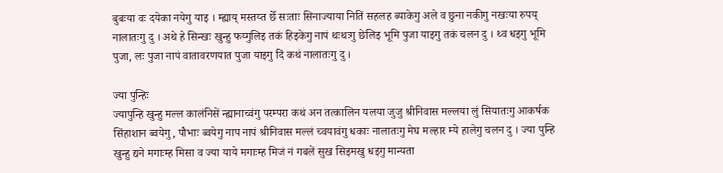बुबःया वः दयेका नयेगु याइ । म्ह्याय् मस्तय्त छेँ सःताः सिनाज्याया नितिं सहलह ब्याकेगु अले व छुना नकीगु नखःया रुपय् नालातःगु दु । अथे हे सिन्खः खुन्हु फय्गुलिइ तकं हिइकेगु नापं थःथःगु छेलिइ भूमि पुजा याइगु तकं चलन दु । थ्व धइगु भूमि पुजा, लः पुजा नापं वातावरणयात पुजा याइगु दिं कथं नालातःगु दु ।

ज्या पुन्हिः
ज्यापुन्हि खुन्हु मल्ल कालंनिसें न्ह्यानाच्वंगु परम्परा कथं अन तत्कालिन यलया जुजु श्रीनिवास मल्लया लुं सियातःगु आकर्षक सिंहाशान ब्वयेगु, पौभाः ब्वयेगु नाप नापं श्रीनिवास मल्लं च्वयावंगु धकाः नालातःगु मेघ मल्हार म्ये हालेगु चलन दु । ज्या पुन्हि खुन्हु द्यने मगाःम्ह मिसा व ज्या याये मगाःम्ह मिजं नं गबलें सुख सिइमखु धइगु मान्यता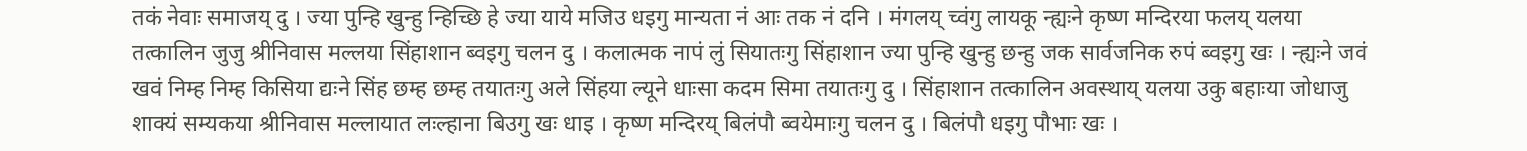तकं नेवाः समाजय् दु । ज्या पुन्हि खुन्हु न्हिच्छि हे ज्या याये मजिउ धइगु मान्यता नं आः तक नं दनि । मंगलय् च्वंगु लायकू न्ह्यःने कृष्ण मन्दिरया फलय् यलया तत्कालिन जुजु श्रीनिवास मल्लया सिंहाशान ब्वइगु चलन दु । कलात्मक नापं लुं सियातःगु सिंहाशान ज्या पुन्हि खुन्हु छन्हु जक सार्वजनिक रुपं ब्वइगु खः । न्ह्यःने जवं खवं निम्ह निम्ह किसिया द्यःने सिंह छम्ह छम्ह तयातःगु अले सिंहया ल्यूने धाःसा कदम सिमा तयातःगु दु । सिंहाशान तत्कालिन अवस्थाय् यलया उकु बहाःया जोधाजु शाक्यं सम्यकया श्रीनिवास मल्लायात लःल्हाना बिउगु खः धाइ । कृष्ण मन्दिरय् बिलंपौ ब्वयेमाःगु चलन दु । बिलंपौ धइगु पौभाः खः ।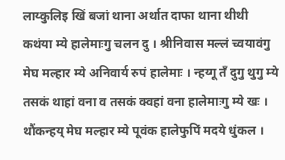लाय्कुलिइ खिं बजां थाना अर्थात दाफा थाना थीथी कथंया म्ये हालेमाःगु चलन दु । श्रीनिवास मल्लं च्वयावंगु मेघ मल्हार म्ये अनिवार्य रुपं हालेमाः । न्हय्गू तँ दुगु थुगु म्ये तसकं थाहां वना व तसकं क्वहां वना हालेमाःगु म्ये खः । थौंकन्हय् मेघ मल्हार म्ये पूवंक हालेफुपिं मदये धुंकल ।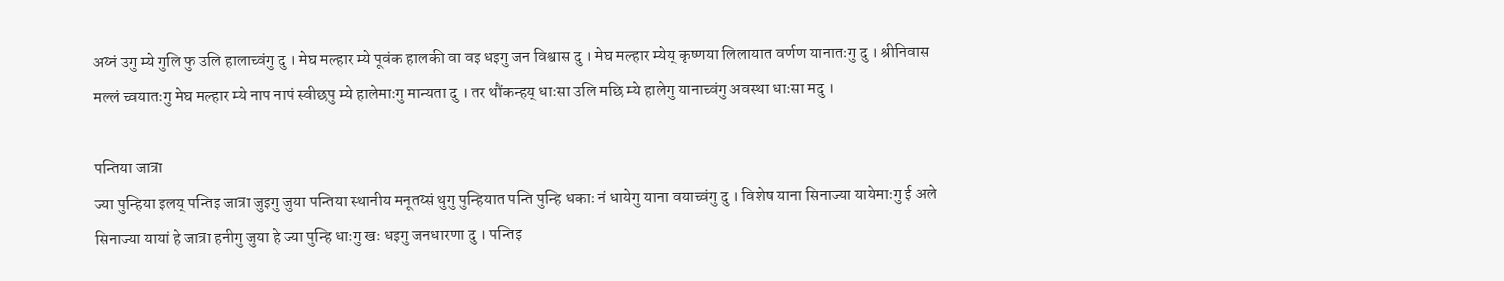अय्नं उगु म्ये गुलि फु उलि हालाच्वंगु दु । मेघ मल्हार म्ये पूवंक हालकी वा वइ धइगु जन विश्वास दु । मेघ मल्हार म्येय् कृष्णया लिलायात वर्णण यानातःगु दु । श्रीनिवास मल्लं च्वयातःगु मेघ मल्हार म्ये नाप नापं स्वीछपु म्ये हालेमाःगु मान्यता दु । तर थौंकन्हय् धाःसा उलि मछि म्ये हालेगु यानाच्वंगु अवस्था धाःसा मदु ।

पन्तिया जात्रा
ज्या पुन्हिया इलय् पन्तिइ जात्रा जुइगु जुया पन्तिया स्थानीय मनूतय्सं थुगु पुन्हियात पन्ति पुन्हि धकाः नं धायेगु याना वयाच्वंगु दु । विशेष याना सिनाज्या यायेमाःगु ई अले सिनाज्या यायां हे जात्रा हनीगु जुया हे ज्या पुन्हि धाःगु खः धइगु जनधारणा दु । पन्तिइ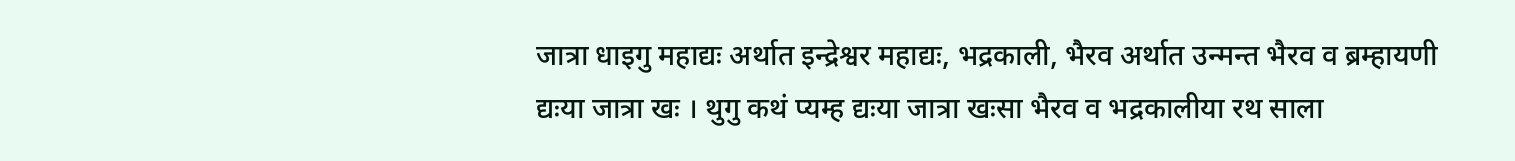जात्रा धाइगु महाद्यः अर्थात इन्द्रेश्वर महाद्यः, भद्रकाली, भैरव अर्थात उन्मन्त भैरव व ब्रम्हायणी द्यःया जात्रा खः । थुगु कथं प्यम्ह द्यःया जात्रा खःसा भैरव व भद्रकालीया रथ साला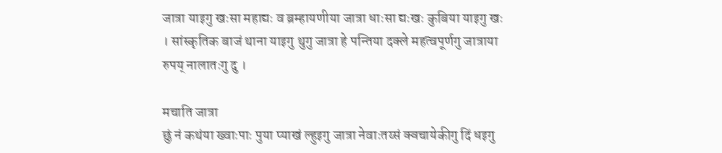जात्रा याइगु खःसा महाद्यः व ब्रम्हायणीया जात्रा धाःसा द्यःखः कुबिया याइगु खः । सांस्कृतिक बाजं थाना याइगु थुगु जात्रा हे पन्तिया दक्ले महत्वपूर्णगु जात्राया रुपय् नालातःगु दु ।

मचाति जात्रा
छुं नं कथंया ख्वाःपाः पुया प्याखं ल्हुइगु जात्रा नेवाःतय्सं क्वचायेकीगु दिं धइगु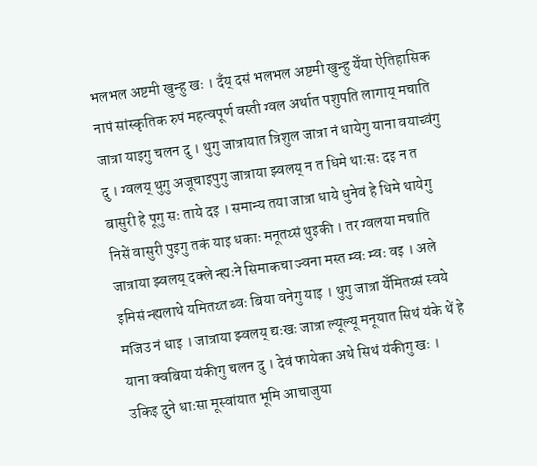भलभल अष्टमी खुन्हु खः । दँय् दसं भलभल अष्टमी खुन्हु येँया ऐतिहासिक नापं सांस्कृतिक रुपं महत्वपूर्ण वस्ती ग्वल अर्थात पशुपति लागाय् मचाति जात्रा याइगु चलन दु । थुगु जात्रायात त्रिशुल जात्रा नं धायेगु याना वयाच्वंगु
दु । ग्वलय् थुगु अजूचाइपुगु जात्राया झ्वलय् न त धिमे थाःसः दइ न त बासुरी हे पूगु सः ताये दइ । समान्य तया जात्रा धाये धुनेवं हे धिमे थायेगु निसें वासुरी पुइगु तकं याइ धकाः मनूतय्सं थुइकी । तर ग्वलया मचाति जात्राया झ्वलय् दक्ले न्ह्यःने सिमाकचा ज्वना मस्त म्वः म्वः वइ । अले इमिसं न्ह्यलाथे यमितय्त ब्वः बिया वनेगु याइ । थुगु जात्रा येँमितय्सं स्वये मजिउ नं धाइ । जात्राया झ्वलय् द्यःखः जात्रा ल्यूल्यू मनूयात सिथं यंके थें हे याना क्वबिया यंकीगु चलन दु । देवं फायेका अथे सिथं यंकीगु खः । उकिइ दुने धाःसा मूस्वांयात भूमि आचाजुया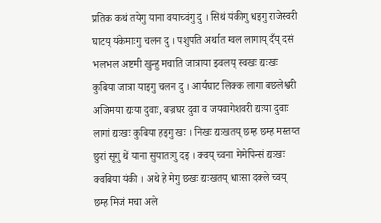प्रतिक कथं तयेगु याना वयाच्वंगु दु । सिथं यंकीगु धइगु राजेस्वरी घाटय् यंकेमाःगु चलन दु । पशुपति अर्थात ग्वल लागाय् दँय् दसं भलभल अष्टमी खुन्हु मचाति जात्राया झ्वलय् स्वखः द्यःखः कुबिया जात्रा याइगु चलन दु । आर्यघाट लिक्क लागा बछलेश्वरी अजिमया द्यःया दुवाः, बज्रघर दुवा व जयवागेशवरी द्यःया दुवाः लागां द्यःखः कुबिया हइगु खः । निखः द्यःखतय् छम्ह छम्ह मस्तय्त छुरां सूगु थें याना सुयातःगु दइ । क्वय् च्वना मेमेपिन्सं द्यःखः क्वबिया यंकी । अथे हे मेगु छखः द्यःखतय् धाःसा दक्ले च्वय् छम्ह मिजं मचा अले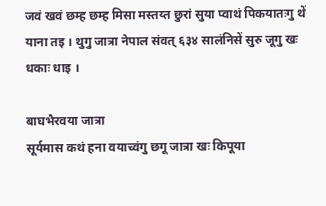जवं खवं छम्ह छम्ह मिसा मस्तय्त छुरां सुया प्वाथं पिकयातःगु थें याना तइ । थुगु जात्रा नेपाल संवत् ६३४ सालंनिसें सुरु जूगु खः धकाः धाइ ।

बाघभैरवया जात्रा
सूर्यमास कथं हना वयाच्वंगु छगू जात्रा खः किपूया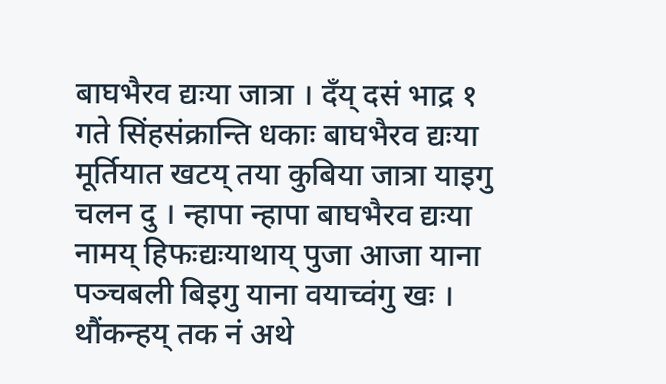बाघभैरव द्यःया जात्रा । दँय् दसं भाद्र १ गते सिंहसंक्रान्ति धकाः बाघभैरव द्यःया मूर्तियात खटय् तया कुबिया जात्रा याइगु चलन दु । न्हापा न्हापा बाघभैरव द्यःया नामय् हिफःद्यःयाथाय् पुजा आजा याना पञ्चबली बिइगु याना वयाच्वंगु खः । थौंकन्हय् तक नं अथे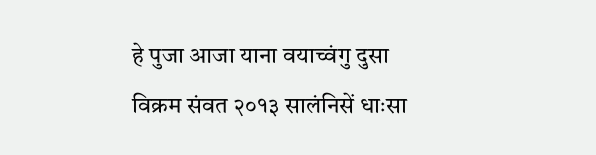हे पुजा आजा याना वयाच्वंगु दुसा विक्रम संवत २०१३ सालंनिसें धाःसा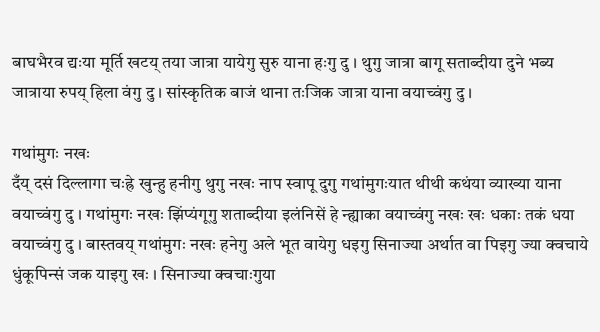बाघभैरव द्यःया मूर्ति खटय् तया जात्रा यायेगु सुरु याना हःगु दु । थुगु जात्रा बागू सताब्दीया दुने भब्य जात्राया रुपय् हिला वंगु दु । सांस्कृतिक बाजं थाना तःजिक जात्रा याना वयाच्वंगु दु ।

गथांमुगः नखः
दँय् दसं दिल्लागा चःह्रे खुन्हु हनीगु थुगु नखः नाप स्वापू दुगु गथांमुगःयात थीथी कथंया व्याख्या याना वयाच्वंगु दु । गथांमुगः नखः झिंप्यंगूगु शताब्दीया इलंनिसें हे न्ह्याका वयाच्वंगु नखः खः धकाः तकं धया वयाच्वंगु दु । बास्तवय् गथांमुगः नखः हनेगु अले भूत वायेगु धइगु सिनाज्या अर्थात वा पिइगु ज्या क्वचाये धुंकूपिन्सं जक याइगु खः । सिनाज्या क्वचाःगुया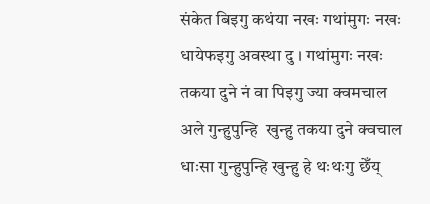संकेत बिइगु कथंया नखः गथांमुगः नखः धायेफइगु अवस्था दु । गथांमुगः नखः तकया दुने नं वा पिइगु ज्या क्वमचाल अले गुन्हुपुन्हि  खुन्हु तकया दुने क्वचाल धाःसा गुन्हुपुन्हि खुन्हु हे थःथःगु छेँय्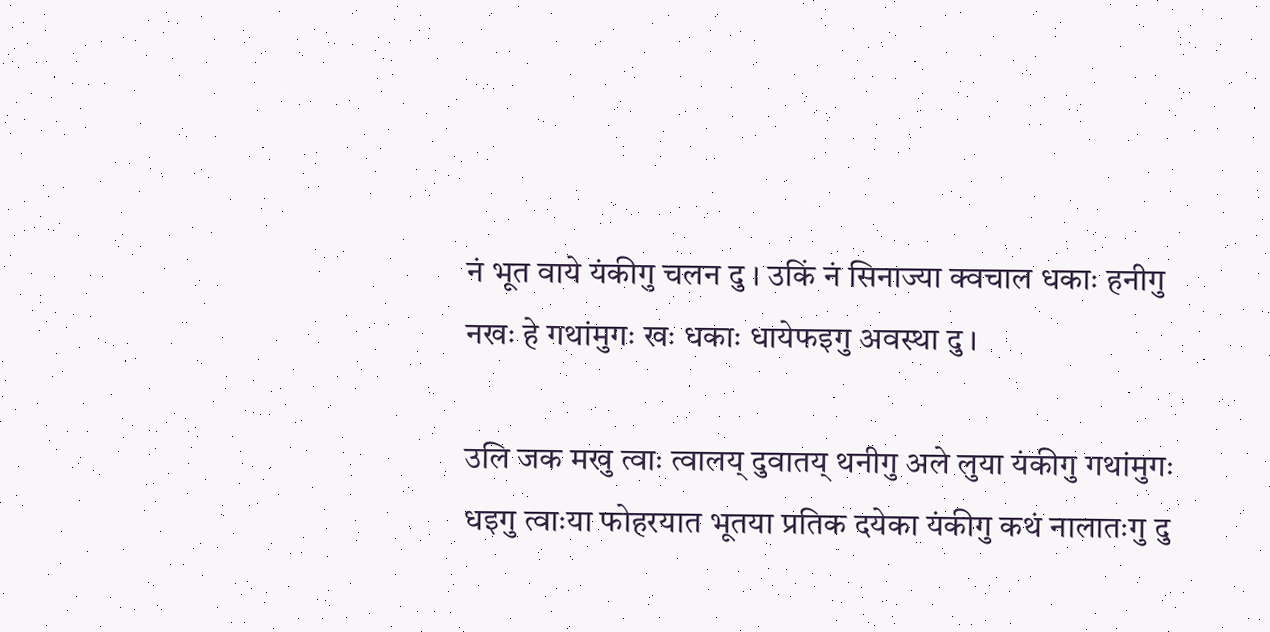नं भूत वाये यंकीगु चलन दु । उकिं नं सिनाज्या क्वचाल धकाः हनीगु नखः हे गथांमुगः खः धकाः धायेफइगु अवस्था दु ।

उलि जक मखु त्वाः त्वालय् दुवातय् थनीगु अले लुया यंकीगु गथांमुगः धइगु त्वाःया फोहरयात भूतया प्रतिक दयेका यंकीगु कथं नालातःगु दु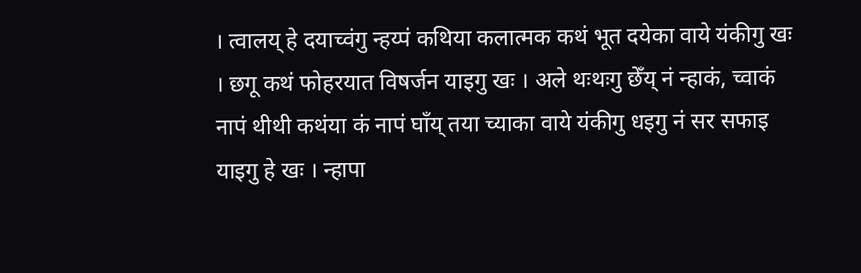। त्वालय् हे दयाच्वंगु न्हय्पं कथिया कलात्मक कथं भूत दयेका वाये यंकीगु खः । छगू कथं फोहरयात विषर्जन याइगु खः । अले थःथःगु छेँय् नं न्हाकं, च्वाकं नापं थीथी कथंया कं नापं घाँय् तया च्याका वाये यंकीगु धइगु नं सर सफाइ याइगु हे खः । न्हापा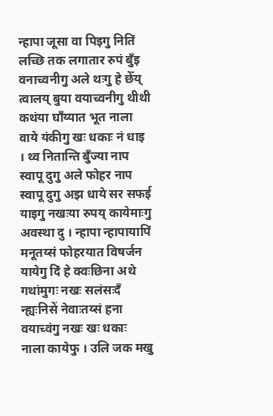न्हापा जूसा वा पिइगु नितिं लच्छि तक लगातार रुपं बुँइ वनाच्वनीगु अले थःगु हे छेँय् त्वालय् बुया वयाच्वनीगु थीथी कथंया घाँय्यात भूत नाला वाये यंकीगु खः धकाः नं धाइ । थ्व नितान्ति बुँज्या नाप स्वापू दुगु अले फोहर नाप स्वापू दुगु अझ धाये सर सफई याइगु नखःया रुपय् कायेमाःगु अवस्था दु । न्हापा न्हापायापिं मनूतय्सं फोहरयात विषर्जन यायेगु दिं हे क्वःछिना अथे गथांमुगः नखः सलंसःदँ न्ह्यःनिसें नेवाःतय्सं हना वयाच्वंगु नखः खः धकाः नाला कायेफु । उलि जक मखु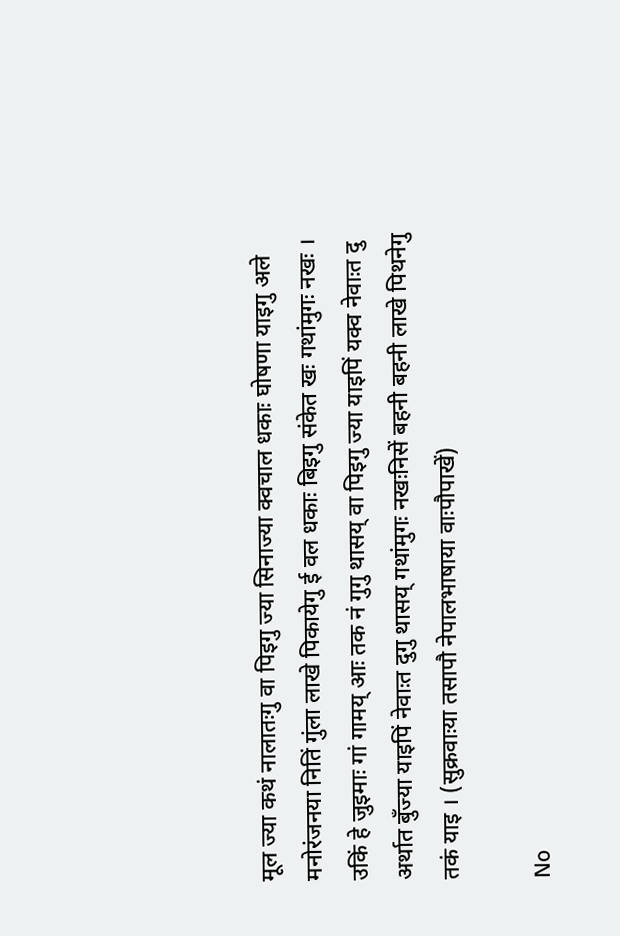मूल ज्या कथं नालातःगु वा पिइगु ज्या सिनाज्या क्वचाल धकाः घोषणा याइगु अले मनोरंजनया नितिं गुंला लाखे पिकायेगु ई वल धकाः बिइगु संकेत खः गथांमुगः नखः । उकिं हे जुइमाः गां गामय् आः तक नं गुगु थासय् वा पिइगु ज्या याइपिं यक्व नेवाःत दु अर्थात बुँज्या याइपिं नेवाःत दुगु थासय् गथांमुगः नखःनिसें बहनी बहनी लाखे पिथनेगु तकं याइ । (सुक्रवाःया तसापौ नेपालभाषाया वाःपौपाखें)

No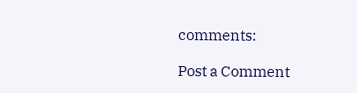comments:

Post a Comment